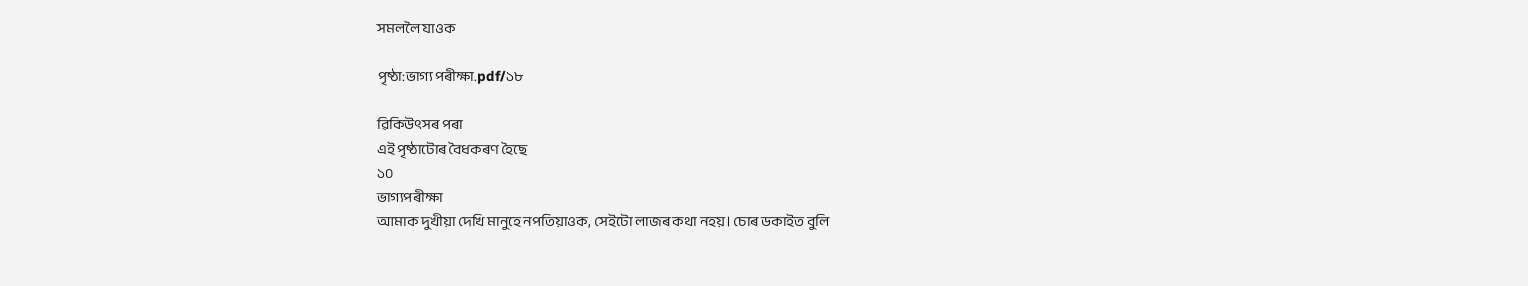সমললৈ যাওক

পৃষ্ঠা:ভাগ্য পৰীক্ষা.pdf/১৮

ৱিকিউৎসৰ পৰা
এই পৃষ্ঠাটোৰ বৈধকৰণ হৈছে
১০
ভাগ্যপৰীক্ষা
আমাক দুখীয়া দেখি মানুহে নপতিয়াওক, সেইটো লাজৰ কথা নহয়। চোৰ ডকাইত বুলি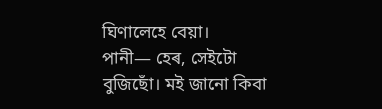ঘিণালেহে বেয়া।
পানী— হেৰ, সেইটো বুজিছোঁ। মই জানো কিবা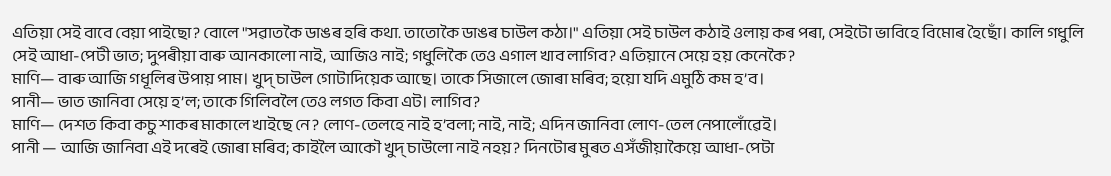এতিয়া সেই বাবে বেয়া পাইছো? বোলে "সৱাতকৈ ডাঙৰ হৰি কথা. তাতোকৈ ডাঙৰ চাউল কঠা।" এতিয়া সেই চাউল কঠাই ওলায় কৰ পৰা, সেইটো ভাবিহে বিমোৰ হৈছোঁ। কালি গধুলি সেই আধা-পেটী ভাত; দুপৰীয়া বাৰু আনকালো নাই, আজিও নাই; গধুলিকৈ তেও এগাল খাব লাগিব? এতিয়ানে সেয়ে হয় কেনেকৈ?
মাণি— বাৰু আজি গধূলিৰ উপায় পাম। খুদ্‌ চাউল গোটাদিয়েক আছে। তাকে সিজালে জোৰা মৰিব; হয়ো যদি এমুঠি কম হ’ব।
পানী— ভাত জানিবা সেয়ে হ’ল; তাকে গিলিবলৈ তেও লগত কিবা এট। লাগিব?
মাণি— দেশত কিবা কচু শাকৰ মাকালে খাইছে নে? লোণ-তেলহে নাই হ’বলা; নাই, নাই; এদিন জানিবা লোণ-তেল নেপালোঁৱেই।
পানী — আজি জানিবা এই দৰেই জোৰা মৰিব; কাইলৈ আকৌ খুদ্‌ চাউলো নাই নহয়? দিনটোৰ মুৰত এসঁজীয়াকৈয়ে আধা-পেটা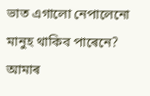ভাত এগালো নেপালেনো মানুহ থাকিব পাৰেনে? আমাৰ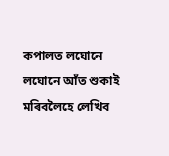কপালত লঘোনে লঘোনে আঁত শুকাই মৰিবলৈহে লেখিব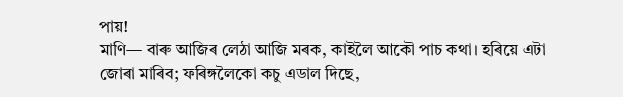পায়!
মাণি— বাৰু আজিৰ লেঠা আজি মৰক, কাইলৈ আকৌ পাচ কথা। হৰিয়ে এটা জোৰা মাৰিব; ফৰিঙ্গলৈকো কচু এডাল দিছে,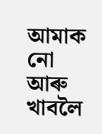আমাক নো আৰু খাবলৈ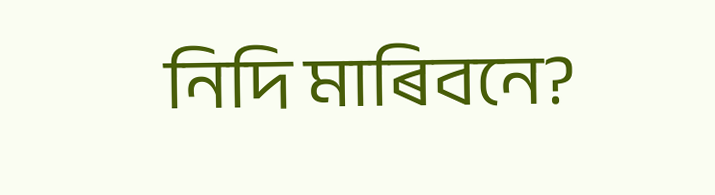নিদি মাৰিবনে?